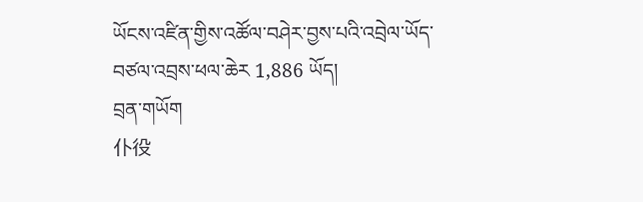ཡོངས་འཛིན་གྱིས་འཚོལ་བཤེར་བྱས་པའི་འབྲེལ་ཡོད་བཙལ་འབྲས་ཕལ་ཆེར 1,886 ཡོད།
བྲན་གཡོག
仆役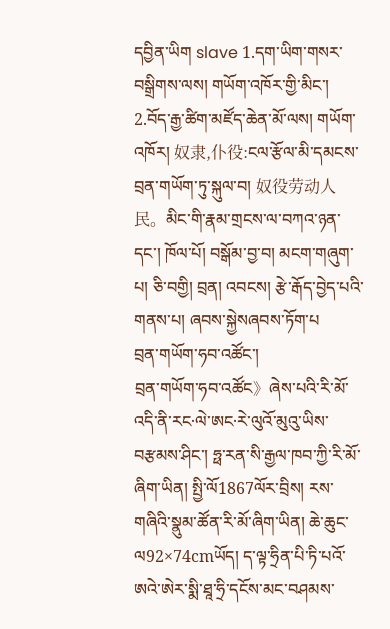དབྱིན་ཡིག slave 1.དག་ཡིག་གསར་བསྒྲིགས་ལས། གཡོག་འཁོར་གྱི་མིང་། 2.བོད་རྒྱ་ཚིག་མཛོད་ཆེན་མོ་ལས། གཡོག་འཁོར། 奴隶,仆役:ངལ་རྩོལ་མི་དམངས་བྲན་གཡོག་ཏུ་སྐུལ་བ། 奴役劳动人民。མིང་གི་རྣམ་གྲངས་ལ་བཀའ་ཉན་དང་། ཁོལ་པོ། བསྒོམ་བྱ་བ། མངག་གཞུག་པ། ཅི་བགྱི། བྲན། འབངས། རྩེ་རྒོད་བྱེད་པའི་གནས་པ། ཞབས་སྐྱེསཞབས་ཏོག་པ
བྲན་གཡོག་ཧབ་འཚོང་།
བྲན་གཡོག་ཧབ་འཚོང》ཞེས་པའི་རི་མོ་འདི་ནི་རང·ལེ་ཨང·རེ་ལུའོ་མུའུ་ཡིས་བརྩམས་ཤིང་། ཧྥ་རན་སི་རྒྱལ་ཁབ་ཀྱི་རི་མོ་ཞིག་ཡིན། སྤྱི་ལོ1867ལོར་བྲིས། རས་གཞིའི་སྣུམ་ཚོན་རི་མོ་ཞིག་ཡིན། ཆེ་ཆུང་ལ92×74cmཡོད། ད་ལྟ་ཧྲིན་པི་ཏི་པའོ་ཨའེ་ཨེར་སྨི་ཐཱ་ཧྲི་དངོས་མང་བཤམས་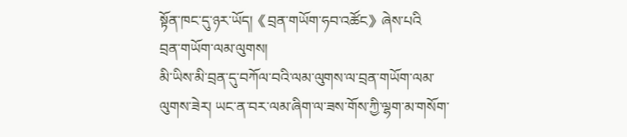སྟོན་ཁང་དུ་ཉར་ཡོད།《བྲན་གཡོག་ཧབ་འཚོང》ཞེས་པའི
བྲན་གཡོག་ལམ་ལུགས།
མི་ཡིས་མི་བྲན་དུ་བཀོལ་བའི་ལམ་ལུགས་ལ་བྲན་གཡོག་ལམ་ལུགས་ཟེར། ཡང་ན་བར་ལམ་ཞིག་ལ་ཟས་གོས་ཀྱི་ལྷག་མ་གསོག་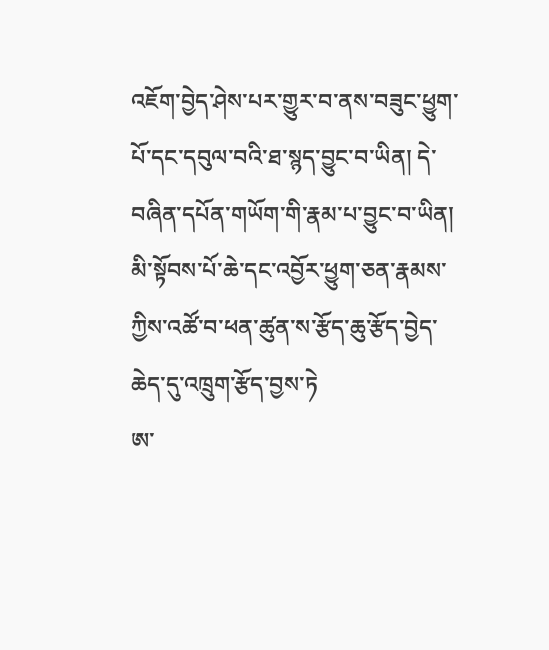འཇོག་བྱེད་ཤེས་པར་གྱུར་བ་ནས་བཟུང་ཕྱུག་པོ་དང་དབུལ་བའི་ཐ་སྙད་བྱུང་བ་ཡིན། དེ་བཞིན་དཔོན་གཡོག་གི་རྣམ་པ་བྱུང་བ་ཡིན། མི་སྟོབས་པོ་ཆེ་དང་འབྱོར་ཕྱུག་ཅན་རྣམས་ཀྱིས་འཚོ་བ་ཕན་ཚུན་ས་རྩོད་ཆུ་རྩོད་བྱེད་ཆེད་དུ་འཁྲུག་རྩོད་བྱས་ཏེ
ཨ་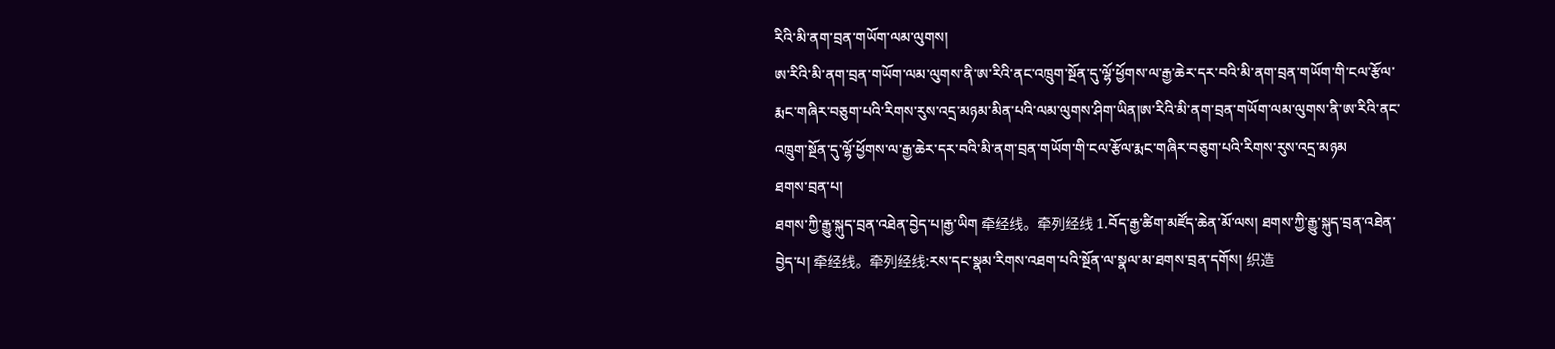རིའི་མི་ནག་བྲན་གཡོག་ལམ་ལུགས།
ཨ་རིའི་མི་ནག་བྲན་གཡོག་ལམ་ལུགས་ནི་ཨ་རིའི་ནང་འཁྲུག་སྔོན་དུ་ལྷོ་ཕྱོགས་ལ་རྒྱ་ཆེར་དར་བའི་མི་ནག་བྲན་གཡོག་གི་ངལ་རྩོལ་རྨང་གཞིར་བཅུག་པའི་རིགས་རུས་འདྲ་མཉམ་མིན་པའི་ལམ་ལུགས་ཤིག་ཡིན།ཨ་རིའི་མི་ནག་བྲན་གཡོག་ལམ་ལུགས་ནི་ཨ་རིའི་ནང་འཁྲུག་སྔོན་དུ་ལྷོ་ཕྱོགས་ལ་རྒྱ་ཆེར་དར་བའི་མི་ནག་བྲན་གཡོག་གི་ངལ་རྩོལ་རྨང་གཞིར་བཅུག་པའི་རིགས་རུས་འདྲ་མཉམ
ཐགས་བྲན་པ།
ཐགས་ཀྱི་རྒྱུ་སྐུད་བྲན་འཐེན་བྱེད་པ།རྒྱ་ཡིག 牵经线。牵列经线 1.བོད་རྒྱ་ཚིག་མཛོད་ཆེན་མོ་ལས། ཐགས་ཀྱི་རྒྱུ་སྐུད་བྲན་འཐེན་བྱེད་པ། 牵经线。牵列经线:རས་དང་སྣམ་རིགས་འཐག་པའི་སྔོན་ལ་སྣལ་མ་ཐགས་བྲན་དགོས། 织造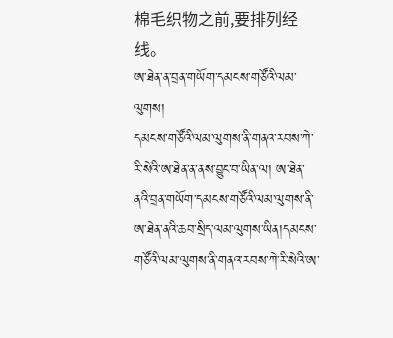棉毛织物之前,要排列经线。
ཨ་ཐེན་ན་བྲན་གཡོག་དམངས་གཙོའི་ལམ་ལུགས།
དམངས་གཙོའི་ལམ་ལུགས་ནི་གནའ་རབས་ཀེ་རི་སེའི་ཨ་ཐེན་ན་ནས་བྱུང་བ་ཡིན་ལ། ཨ་ཐེན་ནའི་བྲན་གཡོག་དམངས་གཙོའི་ལམ་ལུགས་ནི་ཨ་ཐེན་ནའི་ཆབ་སྲིད་ལམ་ལུགས་ཡིན།དམངས་གཙོའི་ལམ་ལུགས་ནི་གནའ་རབས་ཀེ་རི་སེའི་ཨ་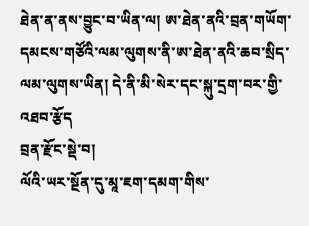ཐེན་ན་ནས་བྱུང་བ་ཡིན་ལ། ཨ་ཐེན་ནའི་བྲན་གཡོག་དམངས་གཙོའི་ལམ་ལུགས་ནི་ཨ་ཐེན་ནའི་ཆབ་སྲིད་ལམ་ལུགས་ཡིན། དེ་ནི་མི་སེར་དང་སྐུ་དྲག་བར་གྱི་འཐབ་རྩོད
བྲན་རྫོང་སྡེ་བ།
ལོའི་ཡར་སྔོན་དུ་མཱ་ཇག་དམག་གིས་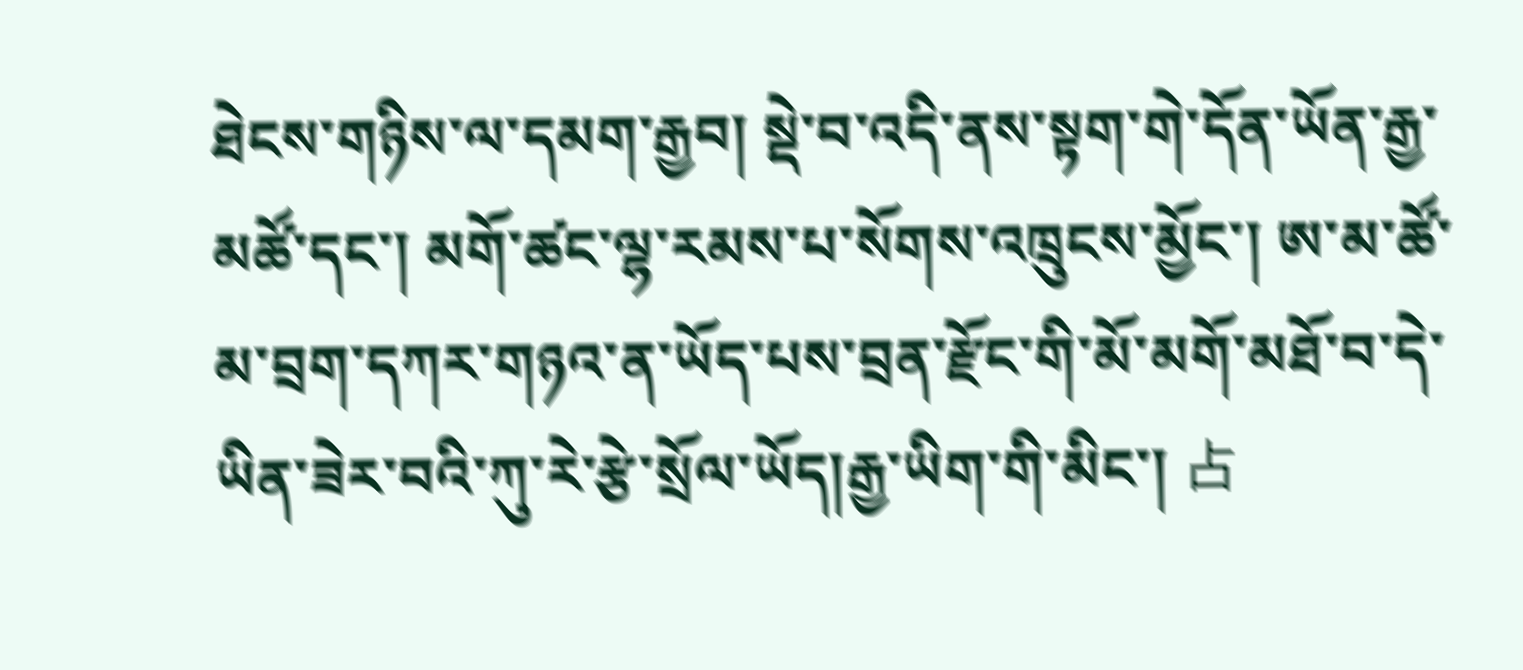ཐེངས་གཉིས་ལ་དམག་རྒྱབ། སྡེ་བ་འདི་ནས་སྟག་གེ་དོན་ཡོན་རྒྱ་མཚོ་དང་། མགོ་ཚང་ལྷ་རམས་པ་སོགས་འཁྲུངས་མྱོང་། ཨ་མ་ཚོ་མ་བྲག་དཀར་གཉའ་ན་ཡོད་པས་བྲན་རྫོང་གི་མོ་མགོ་མཐོ་བ་དེ་ཡིན་ཟེར་བའི་ཀུ་རེ་རྩེ་སྲོལ་ཡོད།རྒྱ་ཡིག་གི་མིང་། 占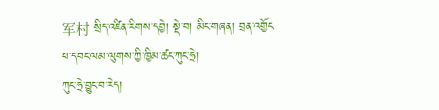军村 སྲིད་འཛིན་རིགས་དབྱེ། སྡེ་བ། མིང་གཞན། བྲན་འགྱོང
ཕ་དབང་ལམ་ལུགས་ཀྱི་ཁྱིམ་ཚང་ཀུང་ཧྲེ།
ཀུང་ཧྲེ་བྱུང་བ་རེད།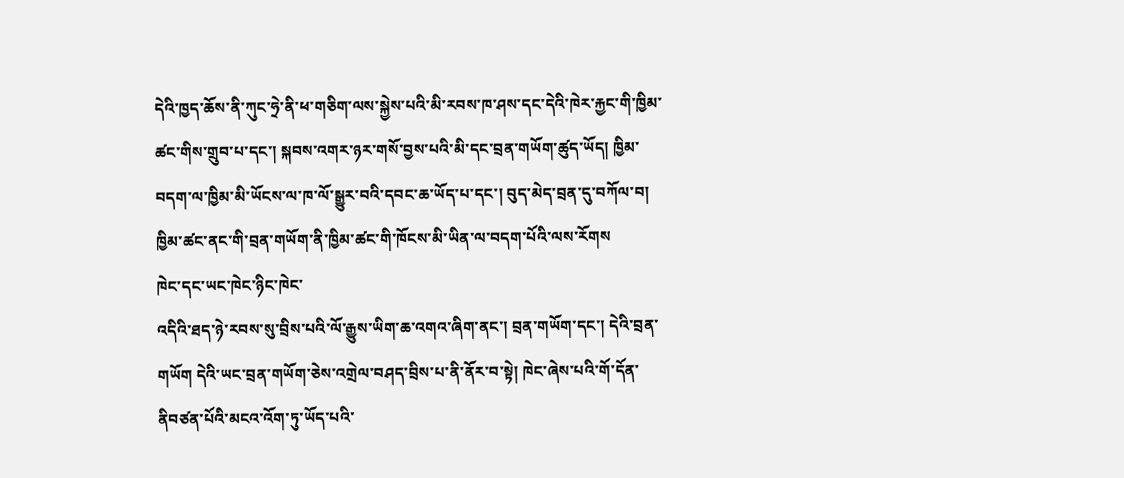དེའི་ཁྱད་ཆོས་ནི་ཀུང་ཧྲེ་ནི་ཕ་གཅིག་ལས་སྐྱེས་པའི་མི་རབས་ཁ་ཤས་དང་དེའི་ཁེར་རྐྱང་གི་ཁྱིམ་ཚང་གིས་གྲུབ་པ་དང་། སྐབས་འགར་ཉར་གསོ་བྱས་པའི་མི་དང་བྲན་གཡོག་ཚུད་ཡོད། ཁྱིམ་བདག་ལ་ཁྱིམ་མི་ཡོངས་ལ་ཁ་ལོ་སྒྱུར་བའི་དབང་ཆ་ཡོད་པ་དང་། བུད་མེད་བྲན་དུ་བཀོལ་བ། ཁྱིམ་ཚང་ནང་གི་བྲན་གཡོག་ནི་ཁྱིམ་ཚང་གི་ཁོངས་མི་ཡིན་ལ་བདག་པོའི་ལས་རོགས
ཁེང་དང་ཡང་ཁེང་ཉིང་ཁེང་
འདིའི་ཐད་ཉེ་རབས་སུ་བྲིས་པའི་ལོ་རྒྱུས་ཡིག་ཆ་འགའ་ཞིག་ནང་། བྲན་གཡོག་དང་། དེའི་བྲན་གཡོག དེའི་ཡང་བྲན་གཡོག་ཅེས་འགྲེལ་བཤད་བྲིས་པ་ནི་ནོར་བ་སྟེ། ཁེང་ཞེས་པའི་གོ་དོན་ནིབཙན་པོའི་མངའ་འོག་ཏུ་ཡོད་པའི་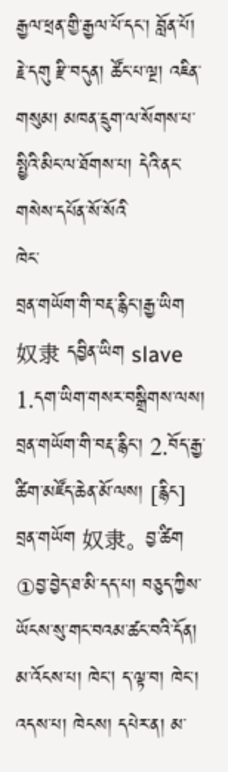རྒྱལ་ཕྲན་གྱི་རྒྱལ་པོ་དང་། བློན་པོ། རྗེ་དགུ རྫི་བདུན། ཚོང་པ་ལྔ། འཇིན་གསུམ། མཁན་དྲུག་ལ་སོགས་པ་སྤྱིའི་མིང་ལ་ཐོགས་པ། དེའི་ནང་གསེས་དཔོན་སོ་སོའི
ཁེང་
བྲན་གཡོག་གི་བརྡ་རྙིང་།རྒྱ་ཡིག 奴隶 དབྱིན་ཡིག slave 1.དག་ཡིག་གསར་བསྒྲིགས་ལས། བྲན་གཡོག་གི་བརྡ་རྙིང་། 2.བོད་རྒྱ་ཚིག་མཛོད་ཆེན་མོ་ལས། [རྙིང] བྲན་གཡོག 奴隶。 བྱ་ཚིག ①བྱ་བྱེད་ཐ་མི་དད་པ། བཅུད་ཀྱིས་ཡོངས་སུ་གང་བའམ་ཚང་བའི་དོན། མ་འོངས་པ། ཁེང། ད་ལྟ་བ། ཁེང་། འདས་པ། ཁེངས། དཔེར་ན། མ་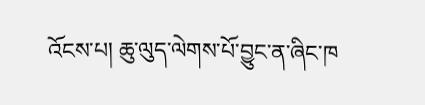འོངས་པ། ཆུ་ལུད་ལེགས་པོ་བྱུང་ན་ཞིང་ཁ